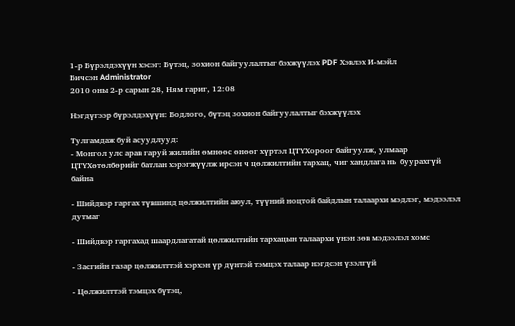1-р Бүрэлдэхүүн хэсэг: Бүтэц, зохион байгуулалтыг бэхжүүлэх PDF Хэвлэх И-мэйл
Бичсэн Administrator
2010 оны 2-р сарын 28, Ням гариг, 12:08

Нэгдүгээр бүрэлдэхүүн: Бодлого, бүтэц зохион байгуулалтыг бэхжүүлэх

Тулгамдаж буй асуудлууд:
- Монгол улс арав гаруй жилийн өмнөөс өнөөг хүртэл ЦТҮХороог байгуулж, улмаар ЦТҮХөтөлбөрийг батлан хэрэгжүүлж ирсэн ч цөлжилтийн тархац, чиг хандлага нь  буурахгүй байна

- Шийдвэр гаргах түвшинд цөлжилтийн аюул, түүний ноцтой байдлын талаархи мэдлэг, мэдээлэл дутмаг

- Шийдвэр гаргахад шаардлагатай цөлжилтийн тархацын талаархи үнэн зөв мэдээлэл хомс

- Засгийн газар цөлжилттэй хэрхэн үр дүнтэй тэмцэх талаар нэгдсэн үзэлгүй

- Цөлжилттэй тэмцэх бүтэц,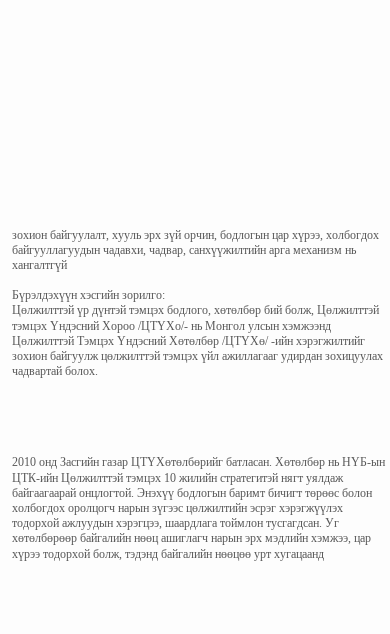зохион байгуулалт, хууль эрх зүй орчин, бодлогын цар хүрээ, холбогдох байгууллагуудын чадавхи, чадвар, санхүүжилтийн арга механизм нь хангалтгүй

Бүрэлдэхүүн хэсгийн зорилго:
Цөлжилттэй үр дүнтэй тэмцэх бодлого, хөтөлбөр бий болж, Цөлжилттэй тэмцэх Үндэсний Хороо /ЦТҮХо/- нь Монгол улсын хэмжээнд Цөлжилттэй Тэмцэх Үндэсний Хөтөлбөр /ЦТҮХө/ -ийн хэрэгжилтийг зохион байгуулж цөлжилттэй тэмцэх үйл ажиллагааг удирдан зохицуулах чадвартай болох.





2010 онд Засгийн газар ЦТҮХөтөлбөрийг батласан. Хөтөлбөр нь НҮБ-ын ЦТК-ийн Цөлжилттэй тэмцэх 10 жилийн стратегитэй нягт уялдаж байгаагаарай онцлогтой. Энэхүү бодлогын баримт бичигт төрөөс болон холбогдох оролцогч нарын зүгээс цөлжилтийн эсрэг хэрэгжүүлэх тодорхой ажлуудын хэрэгцээ, шаардлага тоймлон тусгагдсан. Уг хөтөлбөрөөр байгалийн нөөц ашиглагч нарын эрх мэдлийн хэмжээ, цар хүрээ тодорхой болж, тэдэнд байгалийн нөөцөө урт хугацаанд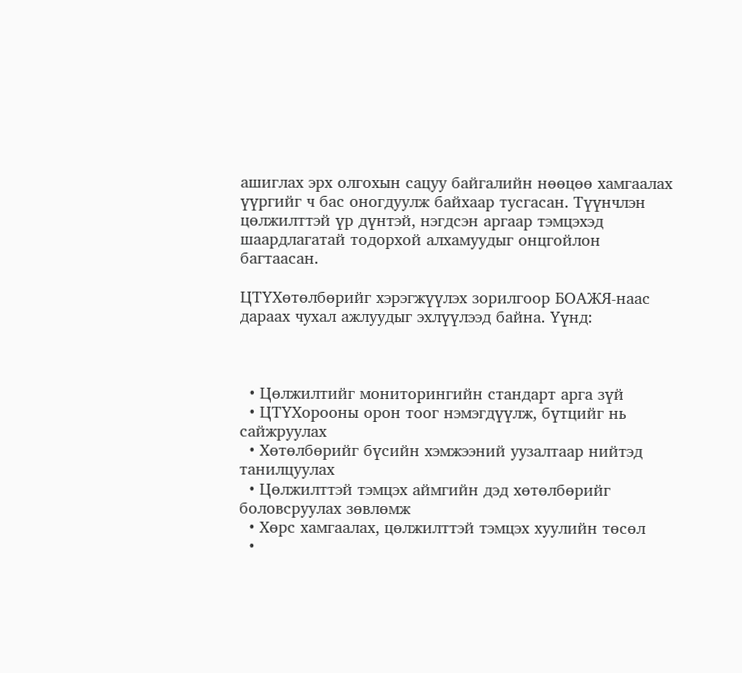ашиглах эрх олгохын сацуу байгалийн нөөцөө хамгаалах үүргийг ч бас оногдуулж байхаар тусгасан. Түүнчлэн цөлжилттэй үр дүнтэй, нэгдсэн аргаар тэмцэхэд шаардлагатай тодорхой алхамуудыг онцгойлон багтаасан.

ЦТҮХөтөлбөрийг хэрэгжүүлэх зорилгоор БОАЖЯ-наас дараах чухал ажлуудыг эхлүүлээд байна. Үүнд:



  • Цөлжилтийг мониторингийн стандарт арга зүй
  • ЦТҮХорооны орон тоог нэмэгдүүлж, бүтцийг нь сайжруулах
  • Хөтөлбөрийг бүсийн хэмжээний уузалтаар нийтэд танилцуулах
  • Цөлжилттэй тэмцэх аймгийн дэд хөтөлбөрийг боловсруулах зөвлөмж
  • Хөрс хамгаалах, цөлжилттэй тэмцэх хуулийн төсөл
  •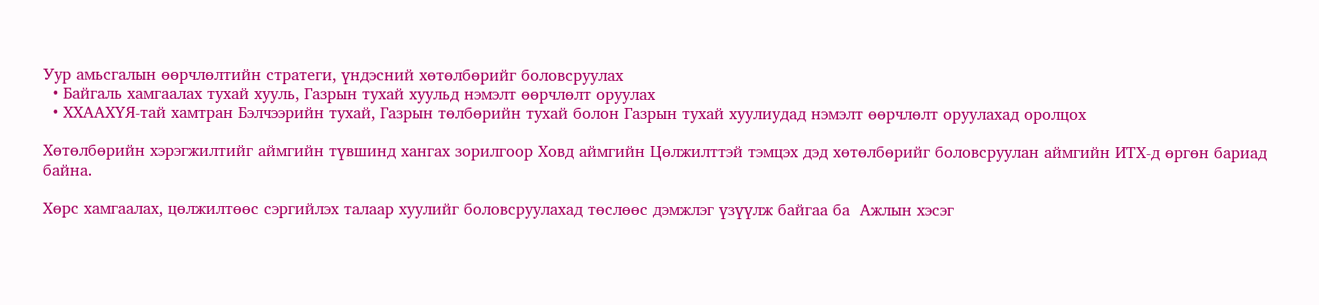Уур амьсгалын өөрчлөлтийн стратеги, үндэсний хөтөлбөрийг боловсруулах
  • Байгаль хамгаалах тухай хууль, Газрын тухай хуульд нэмэлт өөрчлөлт оруулах
  • ХХААХҮЯ-тай хамтран Бэлчээрийн тухай, Газрын төлбөрийн тухай болон Газрын тухай хуулиудад нэмэлт өөрчлөлт оруулахад оролцох

Хөтөлбөрийн хэрэгжилтийг аймгийн түвшинд хангах зорилгоор Ховд аймгийн Цөлжилттэй тэмцэх дэд хөтөлбөрийг боловсруулан аймгийн ИТХ-д өргөн бариад байна.

Хөрс хамгаалах, цөлжилтөөс сэргийлэх талаар хуулийг боловсруулахад төслөөс дэмжлэг үзүүлж байгаа ба  Ажлын хэсэг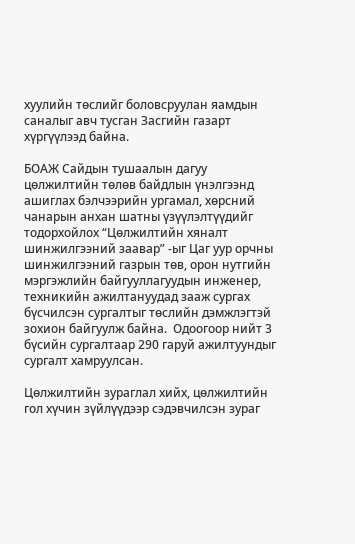хуулийн төслийг боловсруулан яамдын саналыг авч тусган Засгийн газарт хүргүүлээд байна.

БОАЖ Сайдын тушаалын дагуу цөлжилтийн төлөв байдлын үнэлгээнд ашиглах бэлчээрийн ургамал, хөрсний чанарын анхан шатны үзүүлэлтүүдийг тодорхойлох “Цөлжилтийн хяналт шинжилгээний заавар” -ыг Цаг уур орчны шинжилгээний газрын төв, орон нутгийн мэргэжлийн байгууллагуудын инженер, техникийн ажилтануудад зааж сургах бүсчилсэн сургалтыг төслийн дэмжлэгтэй зохион байгуулж байна.  Одоогоор нийт 3 бүсийн сургалтаар 290 гаруй ажилтуундыг сургалт хамруулсан.

Цөлжилтийн зураглал хийх, цөлжилтийн гол хүчин зүйлүүдээр сэдэвчилсэн зураг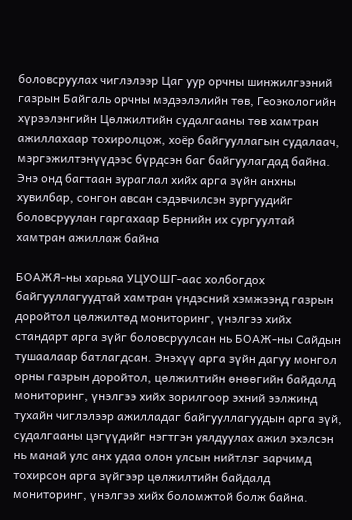боловсруулах чиглэлээр Цаг уур орчны шинжилгээний газрын Байгаль орчны мэдээлэлийн төв, Геоэкологийн хүрээлэнгийн Цөлжилтийн судалгааны төв хамтран ажиллахаар тохиролцож, хоёр байгууллагын судалаач, мэргэжилтэнүүдээс бүрдсэн баг байгуулагдад байна. Энэ онд багтаан зураглал хийх арга зүйн анхны хувилбар, сонгон авсан сэдэвчилсэн зургуудийг боловсруулан гаргахаар Бернийн их сургуултай хамтран ажиллаж байна

БОАЖЯ-ны харьяа УЦУОШГ-аас холбогдох байгууллагуудтай хамтран үндэсний хэмжээнд газрын доройтол цөлжилтөд мониторинг, үнэлгээ хийх стандарт арга зүйг боловсруулсан нь БОАЖ-ны Сайдын тушаалаар батлагдсан. Энэхүү арга зүйн дагуу монгол орны газрын доройтол, цөлжилтийн өнөөгийн байдалд мониторинг, үнэлгээ хийх зорилгоор эхний ээлжинд тухайн чиглэлээр ажилладаг байгууллагуудын арга зүй, судалгааны цэгүүдийг нэгтгэн уялдуулах ажил эхэлсэн нь манай улс анх удаа олон улсын нийтлэг зарчимд тохирсон арга зүйгээр цөлжилтийн байдалд мониторинг, үнэлгээ хийх боломжтой болж байна.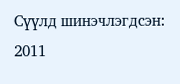Сүүлд шинэчлэгдсэн: 2011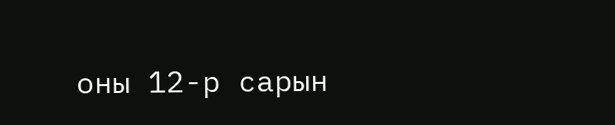оны 12-р сарын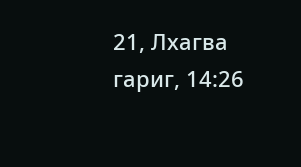21, Лхагва гариг, 14:26